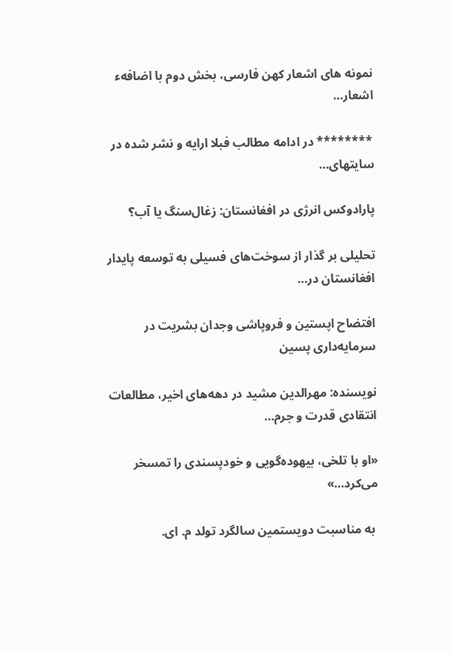نمونه های اشعار کهن فارسی، بخش دوم با اضافهء اشعار…

******** در ادامه مطالب فبلا ارايه و نشر شده در سایتهای…

پارادوکس انرژی در افغانستان: زغال‌سنگ یا آب؟

تحلیلی بر گذار از سوخت‌های فسیلی به توسعه پایدار  افغانستان در…

افتضاح اپستین و فروپاشی وجدان بشریت در سرمایه‌داری پسین

نویسنده: مهرالدین مشید در دهه‌های اخیر، مطالعات انتقادی قدرت و جرم…

«او با تلخی، بیهوده‌گویی و خودپسندی را تمسخر می‌کرد…»

 به مناسبت دویستمین سالگرد تولد م. ای.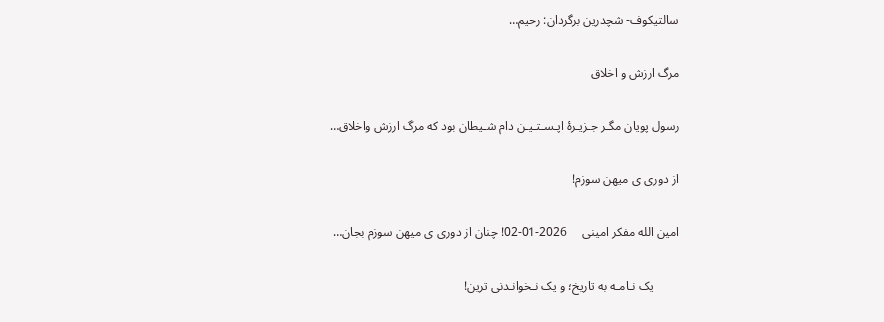سالتیکوف- شچدرین برگردان: رحیم…

مرگ ارزش و اخلاق

رسول پویان مگـر جـزیـرۀ اپـسـتـیـن دام شـیطان بود که مرگ ارزش واخلاق…

از دوری ی میهن سوزم!

امین الله مفکر امینی     2026-01-02! چنان از دوری ی میهن سوزم بجان…

        یک نـامـه به تاریخ؛ و یک نـخوانـدنی ترین!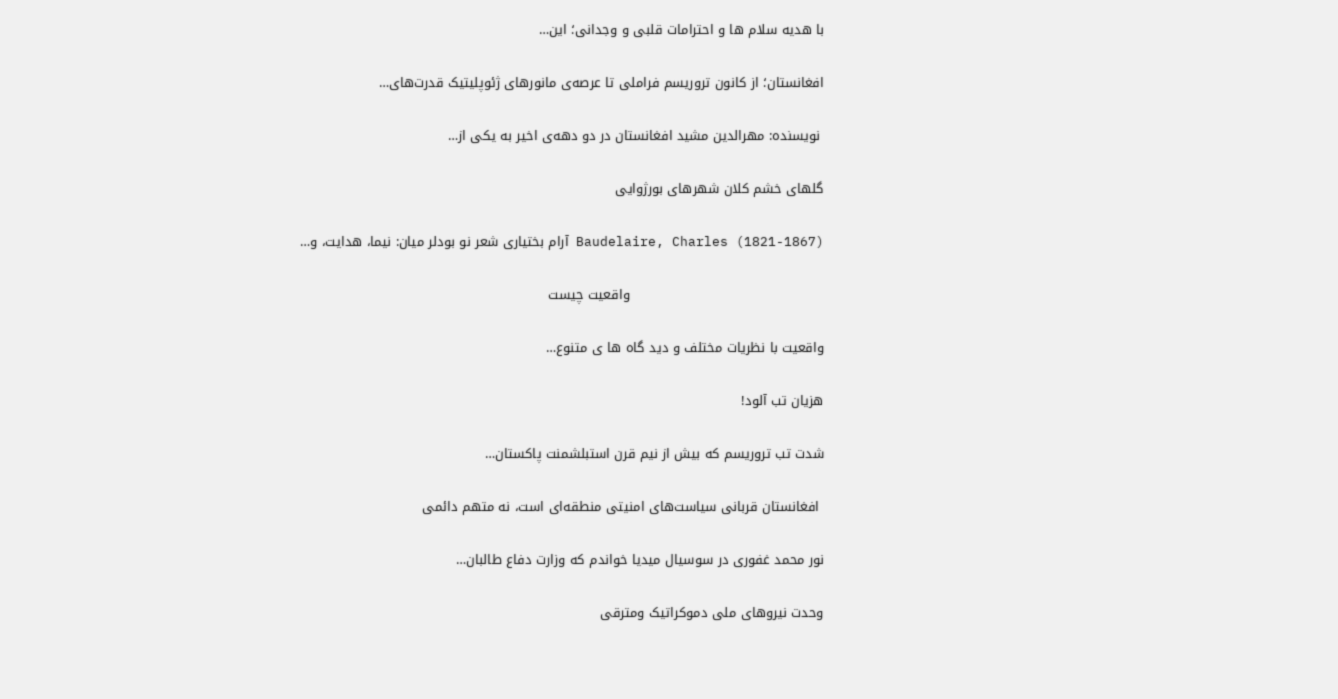با هدیه سلام ها و احترامات قلبی و وجدانی؛ این…

افغانستان؛ از کانون تروریسم فراملی تا عرصه‌ی مانورهای ژئوپلیتیک قدرت‌های…

 نویسنده: مهرالدین مشید افغانستان در دو دهه‌ی اخیر به یکی از…

گلهای خشم کلان شهرهای بورژوایی

Baudelaire, Charles (1821-1867) آرام بختیاری شعر نو بودلر میان: نیما، هدایت، و…

                                            واقعیت چیست

واقعیت با نظریات مختلف و دید گاه ها ی متنوع…

هزیان تب آلود!

شدت تب تروریسم که بیش از نیم قرن استبلشمنت پاکستان…

 افغانستان قربانی سیاست‌های امنیتی منطقه‌ای است، نه متهم دائمی

نور محمد غفوری در سوسیال میدیا خواندم که وزارت دفاع طالبان…

وحدت نیروهای ملی دموکراتیک ومترقی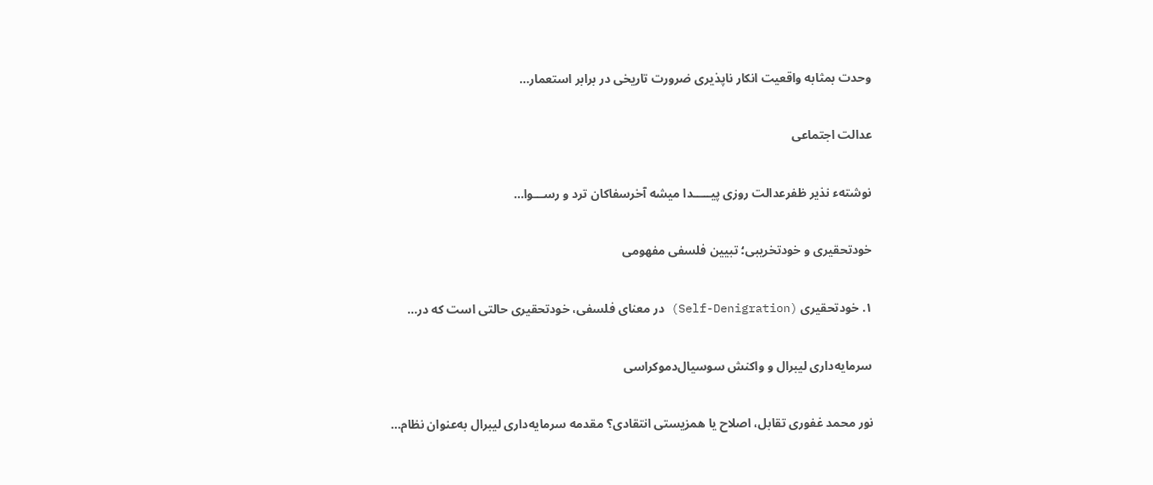وحدت بمثابه واقعیت انکار ناپذیری ضرورت تاریخی در برابر استعمار…

عدالت اجتماعی

نوشتهء نذیر ظفرعدالت روزی پیـــــدا میشه آخرسفاکان ترد و رســـوا…

خودتحقیری و خودتخریبی؛ تبیین فلسفی مفهومی

۱. خودتحقیری (Self-Denigration) در معنای فلسفی، خودتحقیری حالتی است که در…

سرمایه‌داری لیبرال و واکنش سوسیال‌دموکراسی

نور محمد غفوری تقابل، اصلاح یا همزیستی انتقادی؟ مقدمه سرمایه‌داری لیبرال به‌عنوان نظام…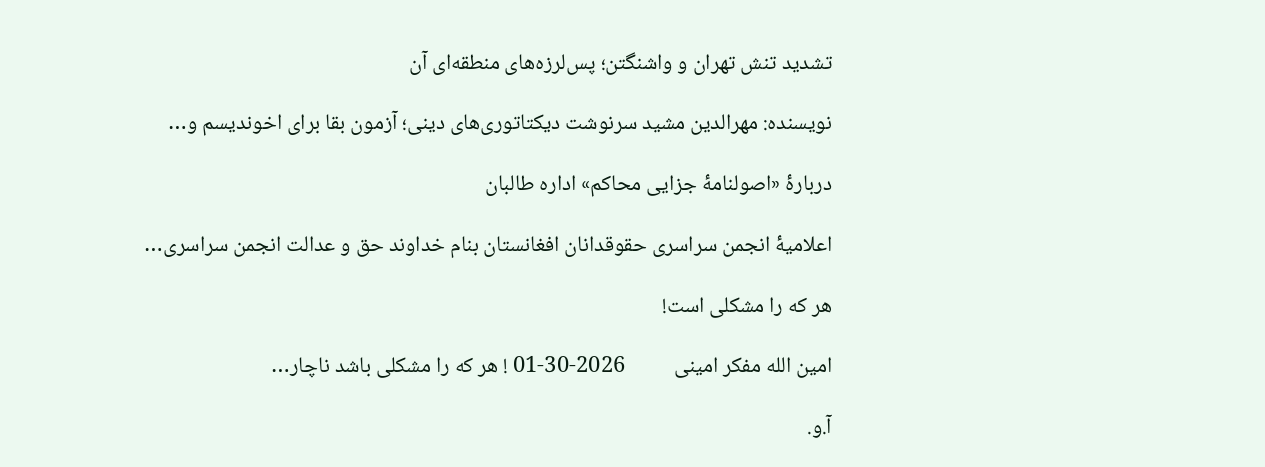تشدید تنش تهران و واشنگتن؛ پس‌لرزه‌های منطقه‌ای آن

نویسنده: مهرالدین مشید سرنوشت دیکتاتوری‌های دینی؛ آزمون بقا برای اخوندیسم و…

دربارۀ «اصولنامۀ جزایی محاکم» اداره طالبان

اعلامیۀ انجمن سراسری حقوقدانان افغانستان بنام خداوند حق و عدالت انجمن سراسری…

هر که را مشکلی است!

امین الله مفکر امینی          2026-30-01 ! هر که را مشکلی باشد ناچار…

آ.و.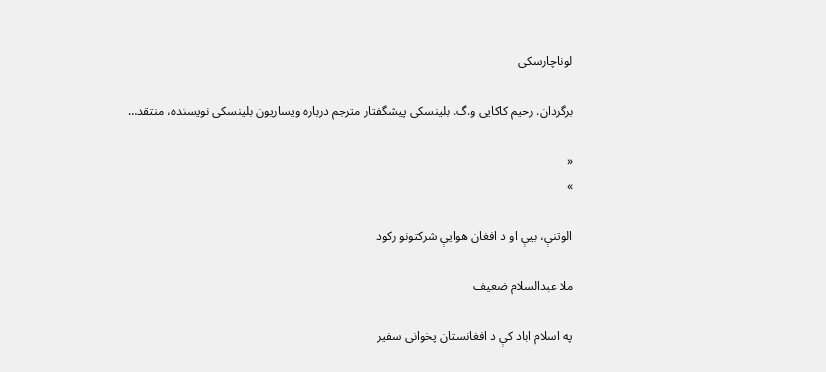لوناچارسکی

برگردان. رحیم کاکایی و.گ. بلینسکی پیشگفتار مترجم درباره ویساریون بلینسکی نویسنده، منتقد…

«
»

الوتنې، بیې او د افغان هوایې شرکتونو رکود

ملا عبدالسلام ضعیف

په اسلام اباد کې د افغانستان پخوانی سفیر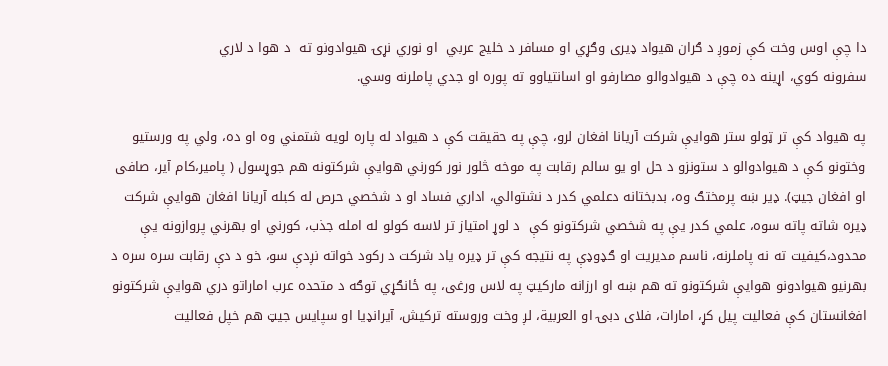دا چې اوس وخت کې زموږ د ګران هیواد ډیری وګړي او مسافر د خلیج عربي  او نوري نړۍ هیوادونو ته  د هوا د لاري
سفرونه کوي، اړینه ده چې د هیوادوالو مصارفو او اسانتیاوو ته پوره او جدي پاملرنه وسي.

په هیواد کې تر ټولو ستر هوایې شرکت آریانا افغان لرو، چې په حقیقت کې د هیواد له پاره لویه شتمني وه او ده، ولي په ورستیو وختونو کې د هیوادوالو د ستونزو د حل او یو سالم رقابت په موخه څلور نور کورني هوایې شرکتونه هم جوړسول ( پامیر،کام آیر، صافی او افغان جیټ). ډیر ښه پرمختګ وه، بدبختانه دعلمي کدر د نشتوالي، اداري فساد او د شخصي حرص له کبله آریانا افغان هوایې شرکت ډیره شاته پاته سوه، علمي کدر يې په شخصي شرکتونو کې  د لوړ امتیاز تر لاسه کولو له امله جذب، کورني او بهرني پروازونه يې محدود،کیفیت ته نه پاملرنه، ناسم مدیریت او ګډوډې په نتیجه کې تر ډیره یاد شرکت د رکود خواته نږدې سو، خو د دې رقابت سره سره د بهرنیو هیوادونو هوایې شرکتونو ته هم ښه او ارزانه مارکیټ په لاس ورغی، په ځانګړي توګه د متحده عرب اماراتو دري هوایې شرکتونو  افغانستان کې فعالیت پیل کړ، امارات، فلای دبۍ او العربیة، لږ وخت وروسته ترکیش، آیرانډیا او سپایس جيټ هم خپل فعالیت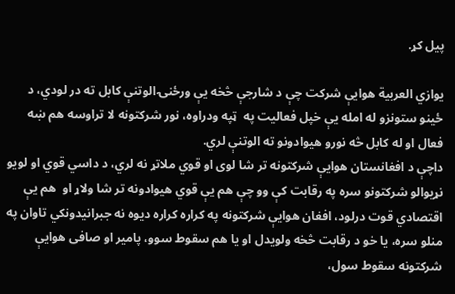پیل کړ.

یوازي العربیة هوایې شرکت چې د شارجې څخه یې ورځنۍ الوتنې کابل ته در لودي، د ځینو ستونزو له امله یې خپل فعالیت په  ټپه ودراوه، نور شرکتونه لا تراوسه هم ښه فعال او له کابل څه نورو هیوادونو ته الوتنې لري.
داچې د افغانستان هوایې شرکتونه تر شا لوی او قوي ملاتړ نه لري، د داسي قوي او لويو نړیوالو شرکتونو سره په رقابت کې وو چې هم یې قوي هیوادونه تر شا ولاړ او  هم یې اقتصادي قوت درلود، افغان هوایې شرکتونه په کراره کراره دیوه نه جبرانیدونکي تاوان په منلو سره، یا خو د رقابت څخه ولویدل او یا هم سقوط سوو، پامیر او صافی هوایې شرکتونه سقوط سول،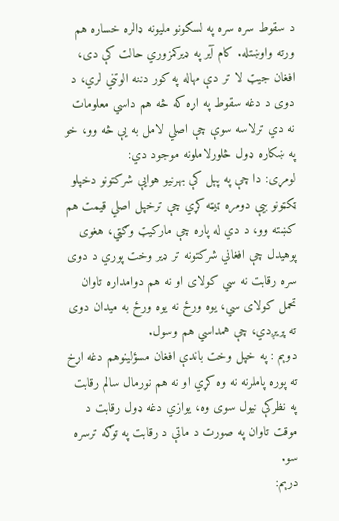د سقوط سره سره په لسګونو ملیونه ډالره خساره هم ورته واوښتله. کام آیر په ډیرکمزوري حالت کې دی، افغان جیټ لا تر دې مهاله په کور دننه الوتني لري، د دوی د دغه سقوط په اړه که څه هم داسي معلومات نه دي ترلاسه سوې چې اصلي لامل به یې څه وو، خو په ښکاره ډول څلورلاملونه موجود دي:
لومړی: دا چې په پېل کې بهرنيو هوایې شرکتونو دخپلو ټکټونو بیې دومره ټيټه کړي چې ترخپل اصلي قیمت هم کښته وو، د دي له پاره چې مارکيټ وګټي، هغوی پوهیدل چې افغاني شرکتونه تر ډیر وخت پوري د دوی سره رقابت نه سي کولای او نه هم دوامداره تاوان تحمل کولای سي، یوه ورځ نه یوه ورځ به میدان دوی ته پریږدي، چې همداسي هم وسول.
دوېم : په خپل وخت باندې افغان مسؤلینوهم دغه اړخ ته پوره پاملرنه نه وه کړي او نه هم نورمال سالم رقابت په نظرکې نیول سوی وه، یوازي دغه ډول رقابت د موقت تاوان په صورت د ماتې د رقابت په توګه ترسره سو.
درېم: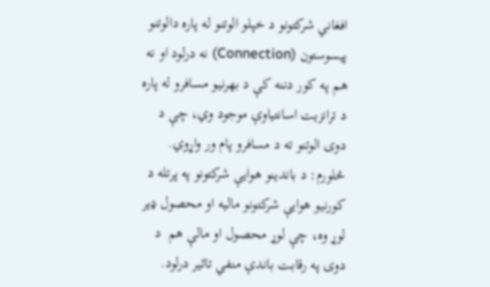افغاني شرکتونو د خپلو الوتنو له پاره دالوتنو پیسوستون (Connection) نه درلود او نه هم په کور دننه کې د بهرنيو مسافرو له پاره د ترانزيت اسانتیاوې موجود وي، چې د دوی الوتنو ته د مسافرو پام ور واړوي.
څلورم: د باندینو هوایې شرکتونو په پرتله د کورنیو هوایې شرکتونو مالیه او محصول ډیر لوړ وه، چې لوړ محصول او مالې هم  د دوی په رقابت باندې منفي تاثیر درلود.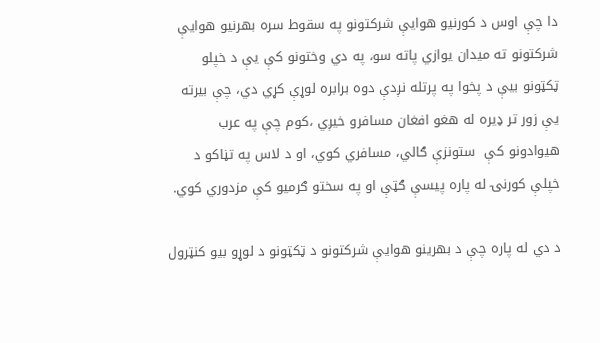دا چې اوس د کورنیو هوایې شرکتونو په سقوط سره بهرنیو هوایې شرکتونو ته میدان یوازي پاته سو، په دي وختونو کې یې د خپلو ټکټونو بیې د پخوا په پرتله نږدې دوه برابره لوړې کړي دي، چې بیرته یې زور تر ډیره له هغو افغان مسافرو خیږي ،کوم چې په عرب هیوادونو کې  ستونزې ګالي، مسافري کوي، او د لاس په تڼاکو د خپلې کورنۍ له پاره پیسې ګټې او په سختو ګرمیو کې مزدوري کوي.

د دي له پاره چې د بهرینو هوایې شرکتونو د ټکټونو د لوړو بیو کنټرول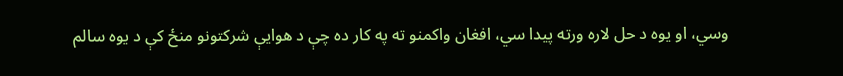وسي، او یوه د حل لاره ورته پيدا سي، افغان واکمنو ته په کار ده چې د هوایې شرکتونو منځ کې د یوه سالم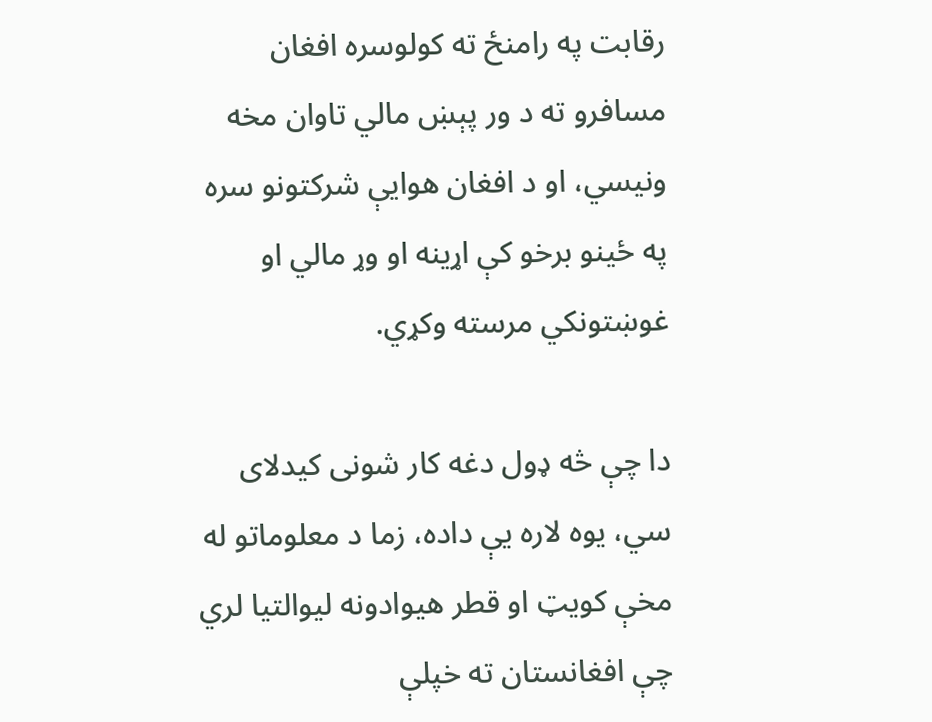رقابت په رامنځ ته کولوسره افغان مسافرو ته د ور پېښ مالي تاوان مخه ونیسي، او د افغان هوایې شرکتونو سره په ځینو برخو کې اړینه او وړ مالي او غوښتونکي مرسته وکړي.

دا چې څه ډول دغه کار شونی کیدلای سي، یوه لاره یې داده، زما د معلوماتو له مخې کویټ او قطر هیوادونه لیوالتیا لري چې افغانستان ته خپلې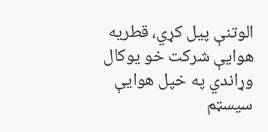الوتنې پیل کړي، قطریه هوایې شرکت خو یوکال وړاندي په خپل هوایې سیسټم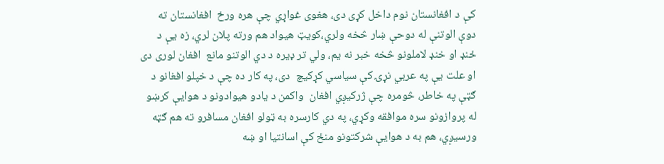کې د افغانستان نوم داخل کړی دی، هغوی غواړي چې هره ورځ  افغانستان ته دوې الوتنې له دوحې ښار څخه ولري،کویټ هیواد هم ورته پلان لري، زه یې د ځنډ او خنډ لاملونو څخه خبر نه یم، ولي تر ډیره د دي الوتنو مانع  افغان لوری دی او علت یې په عربي نړۍ کې سیاسي کړکیچ  دی، په کار ده چې د خپلو افغانو د ګټې په خاطر، څومره چې ژرکیږي افغان  واکمن د یادو هیوادونو د هوایې کرښو له پروازونو سره موافقه وکړي، په دي کارسره به ټولو افغان مسافرو ته هم ګټه ورسیږي، هم به د هوایې شرکتونو منځ کې اسانتیا او ښه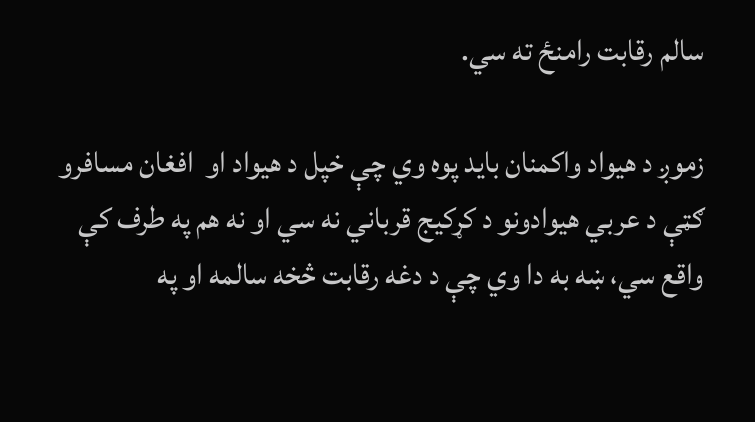سالم رقابت رامنځ ته سي.

زموږ د هیواد واکمنان باید پوه وي چې خپل د هیواد او  افغان مسافرو ګټې د عربي هیوادونو د کړکیج قرباني نه سي او نه هم په طرف کې واقع سي، ښه به دا وي چې د دغه رقابت څخه سالمه او په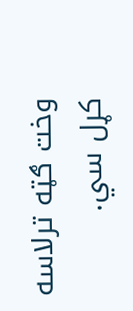وخت ګټه ترلاسه کړل سي.